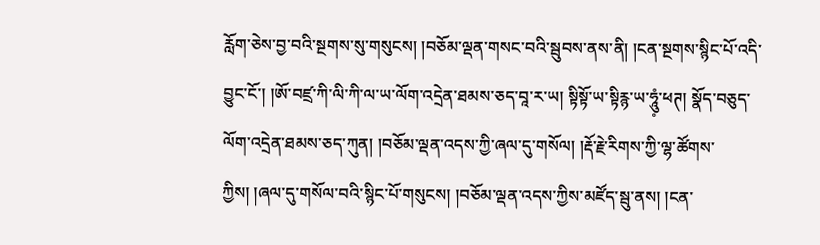རློག་ཅེས་བྱ་བའི་སྔགས་སུ་གསུངས། །བཅོམ་ལྡན་གསང་བའི་སྦུབས་ནས་ནི། །ངན་སྔགས་སྙིང་པོ་འདི་བྱུང་ངོ་། །ཨོ་བཛྲ་ཀི་ལི་ཀི་ལ་ཡ་ལོག་འདྲེན་ཐམས་ཅད་བཱ་ར་ཡ། སྟིསྟོ་ཡ་སྟིརྙ་ཡ་ཧཱུཾ༷་ཕཊ། སྣོད་བཅུད་ལོག་འདྲེན་ཐམས་ཅད་ཀུན། །བཅོམ་ལྡན་འདས་ཀྱི་ཞལ་དུ་གསོལ། །རྡོ་རྗེ་རིགས་ཀྱི་ལྷ་ཚོགས་ཀྱིས། །ཞལ་དུ་གསོལ་བའི་སྙིང་པོ་གསུངས། །བཅོམ་ལྡན་འདས་ཀྱིས་མཛོད་སྦུ་ནས། །ངན་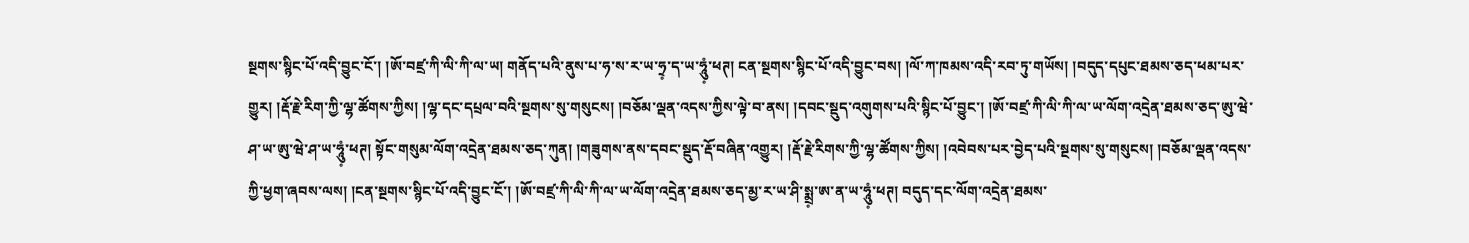སྔགས་སྙིང་པོ་འདི་བྱུང་ངོ་། །ཨོ་བཛྲ་ཀི་ལི་ཀི་ལ་ཡ། གནོད་པའི་ནུས་པ་ཧ་ས་ར་ཡ་ཧྲ༷་ད་ཡ་ཧཱུཾ༷་ཕཊ། ངན་སྔགས་སྙིང་པོ་འདི་བྱུང་བས། །ལོ་ཀ་ཁམས་འདི་རབ་ཏུ་གཡོས། །བདུད་དཔུང་ཐམས་ཅད་ཕམ་པར་གྱུར། །རྡོ་རྗེ་རིག་ཀྱི་ལྷ་ཚོགས་ཀྱིས། །ལྷ་དང་དཔྲལ་བའི་སྔགས་སུ་གསུངས། །བཅོམ་ལྡན་འདས་ཀྱིས་ལྟེ་བ་ནས། །དབང་སྡུད་འགུགས་པའི་སྙིང་པོ་བྱུང་། །ཨོ་བཛྲ་ཀི་ལི་ཀི་ལ་ཡ་ལོག་འདྲེན་ཐམས་ཅད་ཨུ་ཝེ་ཤ་ཡ་ཨུ་ཝེ་ཤ་ཡ་ཧཱུཾ༷་ཕཊ། སྟོང་གསུམ་ལོག་འདྲེན་ཐམས་ཅད་ཀུན། །གཟུགས་ནས་དབང་སྡུད་རྡོ་བཞིན་འགྱུར། །རྡོ་རྗེ་རིགས་ཀྱི་ལྷ་ཚོགས་ཀྱིས། །འབེབས་པར་བྱེད་པའི་སྔགས་སུ་གསུངས། །བཅོམ་ལྡན་འདས་ཀྱི་ཕྱག་ཞབས་ལས། །ངན་སྔགས་སྙིང་པོ་འདི་བྱུང་ངོ་། །ཨོ་བཛྲ་ཀི་ལི་ཀི་ལ་ཡ་ལོག་འདྲེན་ཐམས་ཅད་མྱ་ར་ཡ་ཤི་སྨྲ༷་ཨ་ན་ཡ་ཧཱུཾ༷་ཕཊ། བདུད་དང་ལོག་འདྲེན་ཐམས་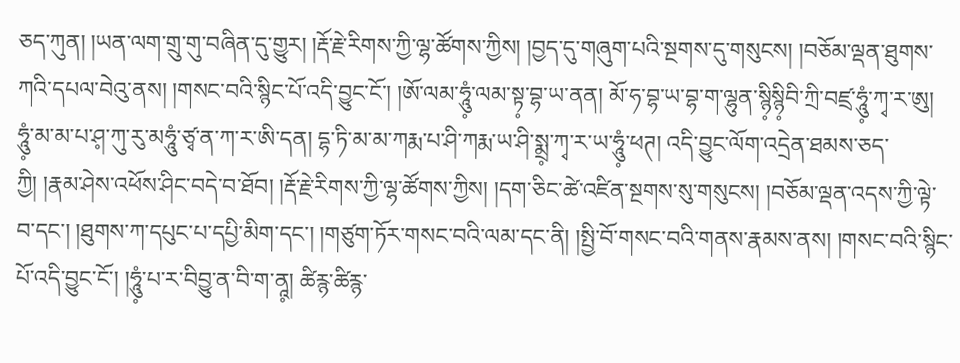ཅད་ཀུན། །ཡན་ལག་གྲུ་གུ་བཞིན་དུ་གྱུར། །རྡོ་རྗེ་རིགས་ཀྱི་ལྷ་ཚོགས་ཀྱིས། །བྱད་དུ་གཞུག་པའི་སྔགས་དུ་གསུངས། །བཅོམ་ལྡན་ཐུགས་ཀའི་དཔལ་བེའུ་ནས། །གསང་བའི་སྙིང་པོ་འདི་བྱུང་ངོ་། །ཨོ་ལམ་ཧཱུཾ༷་ལམ་སྟ༷་བྷ་ཡ་ནན། མོ་ཧ་བྷ་ཡ་བྷ་ག་ལྷུན་སྙི༷སྙི༷བི་ཀྲི་བཛྲ་ཧཱུཾ༷་ཀྭ་ར་ཨུ། ཧཱུཾ༷་མ་མ་པ་ཤ༷་ཀུ་རུ་མཧཱུཾ་ཙྭ་ན་ཀ་ར་ཨི་དན། དྷ་ཏི་མ་མ་ཀརྨ་པ་ཤི་ཀརྨ་ཡ་ཤི་སྨྲ༷་ཀྭ་ར་ཡ་ཧཱུཾ༷་ཕཊ། འདི་བྱུང་ལོག་འདྲེན་ཐམས་ཅད་ཀྱི། །རྣམ་ཤེས་འཕོས་ཤིང་བདེ་བ་ཐོབ། །རྡོ་རྗེ་རིགས་ཀྱི་ལྷ་ཚོགས་ཀྱིས། །དག་ཅིང་ཚེ་འཛིན་སྔགས་སུ་གསུངས། །བཅོམ་ལྡན་འདས་ཀྱི་ལྟེ་བ་དང་། །ཐུགས་ཀ་དཔུང་པ་དཔྱི་མིག་དང་། །གཙུག་ཏོར་གསང་བའི་ལམ་དང་ནི། །སྤྱི་བོ་གསང་བའི་གནས་རྣམས་ནས། །གསང་བའི་སྙིང་པོ་འདི་བྱུང་ངོ་། །ཧཱུཾ༷་པ་ར་བིབྱུ་ན་བི་ག་ནཱ༷། ཚིརྙ་ཚིརྙ་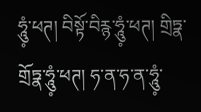ཧཱུཾ༷་ཕཊ། བིསྟོ་བིརྙ་ཧཱུཾ༷་ཕཊ། གྲིཏྣ་གྲོཏྣ་ཧཱུཾ༷་ཕཊ། ཧ་ན་ཧ་ན་ཧཱུཾ༷་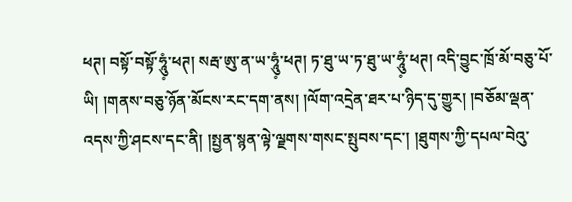ཕཊ། བསྟོ་བསྟོ་ཧཱུཾ༷་ཕཊ། སརྦ་ཨུ་ན་ཡ་ཧཱུཾ༷་ཕཊ། ཏ་ཐུ་ཡ་ཏ་ཐུ་ཡ་ཧཱུཾ༷་ཕཊ། འདི་བྱུང་ཁྲོ་མོ་བཅུ་པོ་ཡི། །གནས་བཅུ་ཉོན་མོངས་རང་དག་ནས། །ལོག་འདྲེན་ཐར་པ་ཉིད་དུ་གྱུར། །བཅོམ་ལྡན་འདས་ཀྱི་ཤངས་དང་ནི། །སྤྱན་སྙན་ལྟེ་ལྗགས་གསང་སྤུབས་དང་། །ཐུགས་ཀྱི་དཔལ་བེའུ་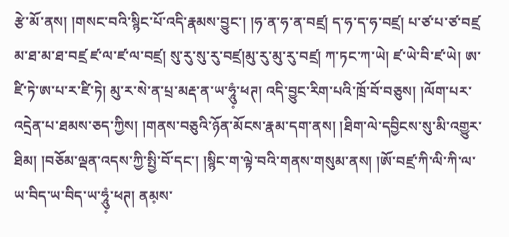རྩེ་མོ་ནས། །གསང་བའི་སྙིང་པོ་འདི་རྣམས་བྱུང་། །ཧ་ན་ཧ་ན་བཛྲ། ད་ཧ་ད་ཧ་བཛྲ། པ་ཙ་པ་ཙ་བཛྲ མ་ཐ་མ་ཐ་བཛྲ ཛ་ལ་ཛ་ལ་བཛྲ། སུ་རུ་སུ་རུ་བཛྲ།མུ་རུ་མུ་རུ་བཛྲ། ཀ་ཏང་ཀ་ཡེ། ཛ་ཡེ་བི་ཛ་ཡེ། ཨ་ཛི་ཏེ་ཨ་པ་ར་ཛི་ཏེ། མུ་ར་སེ་ན་པྲ་མརྡ་ན་ཡ་ཧཱུཾ༷་ཕཊ། འདི་བྱུང་རིག་པའི་ཁྲོ་བོ་བཅུས། །ལོག་པར་འདྲེན་པ་ཐམས་ཅད་ཀྱིས། །གནས་བཅུའི་ཉོན་མོངས་རྣམ་དག་ནས། །ཐིག་ལེ་དབྱིངས་སུ་མི་འགྱུར་ཐིམ། །བཅོམ་ལྡན་འདས་ཀྱི་སྤྱི་བོ་དང་། །སྙིང་ག་ལྟེ་བའི་གནས་གསུམ་ནས། །ཨོ་བཛྲ་ཀི་ལི་ཀི་ལ་ཡ་བིད་ཡ་བིད་ཡ་ཧཱུཾ༷་ཕཊ། ནམ༷ས་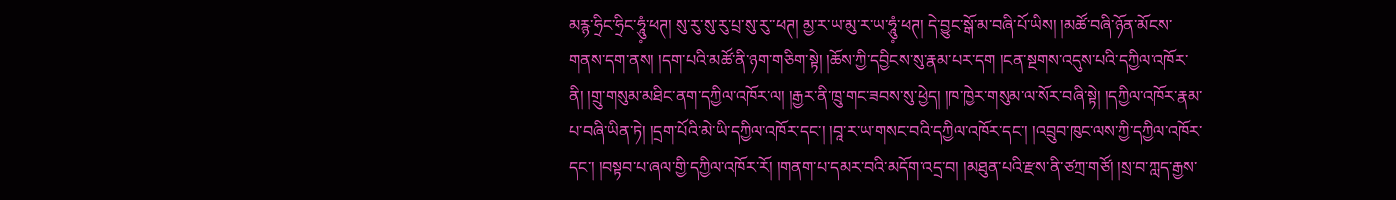མརྙ་ཧྲིང་ཧྲིང་ཧཱུཾ༷་ཕཊ། སུ་རུ་སུ་རུ་པྲ་སུ་རུ་་ཕཊ། མྱ་ར་ཡ་མུ་ར་ཡ་ཧཱུཾ༷་ཕཊ། དེ་བྱུང་སྒོ་མ་བཞི་པོ་ཡིས། །མཚོ་བཞི་ཉོན་མོངས་གནས་དག་ནས། །དག་པའི་མཚོ་ནི་ཉག་གཅིག་སྟེ། །ཆོས་ཀྱི་དབྱིངས་སུ་རྣམ་པར་དག །ངན་སྔགས་འདུས་པའི་དཀྱིལ་འཁོར་ནི། །གྲུ་གསུམ་མཐིང་ནག་དཀྱིལ་འཁོར་ལ། །རྒྱར་ནི་ཁྲུ་གང་ཟབས་སུ་ཕྱེད། །ཁ་ཁྱེར་གསུམ་ལ་སོར་བཞི་སྟེ། །དཀྱིལ་འཁོར་རྣམ་པ་བཞི་ཡིན་ཏེ། །དྲག་པོའི་མེ་ཡི་དཀྱིལ་འཁོར་དང་། །བཱ་ར་ཡ་གསང་བའི་དཀྱིལ་འཁོར་དང་། །འབྲུབ་ཁུང་ལས་ཀྱི་དཀྱིལ་འཁོར་དང་། །བསྟབ་པ་ཞལ་གྱི་དཀྱིལ་འཁོར་རོ། །གནག་པ་དམར་བའི་མདོག་འདྲ་བ། །མཐུན་པའི་རྫས་ནི་ཙཀྲ་གཙོ། །སྲ་བ་ཀླད་རྒྱས་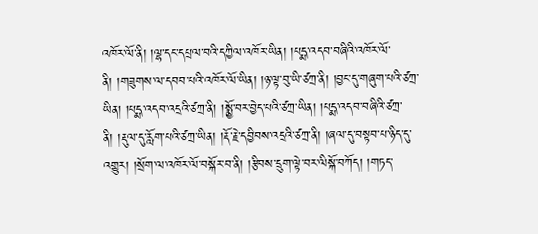འཁོར་ལོ་ནི། །ལྷ་དང་དཔྲལ་བའི་དཀྱིལ་འཁོར་ཡིན། །པདྨ་འདབ་བཞིའི་འཁོར་ལོ་ནི། །གཟུགས་ལ་དབབ་པའི་འཁོར་ལོ་ཡིན། །ཉ་ལྟ་བུ་ཡི་ཙཀྲ་ནི། །བྱང་དུ་གཞུག་པའི་ཙཀྲ་ཡིན། །པདྨ་འདབ་འདྲའི་ཙཀྲ་ནི། །སྨྱོ་བར་བྱེད་པའི་ཙཀྲ་ཡིན། །པདྨ་འདབ་བཞིའི་ཙཀྲ་ནི། །རྡུལ་དུ་རློག་པའི་ཙཀྲ་ཡིན། །རྡོ་རྗེ་དབྱིབས་འདྲའི་ཙཀྲ་ནི། །ཞལ་དུ་བསྟབ་པ་ཉིད་དུ་འགྱུར། །སྲོག་ལ་འཁོར་ལོ་བསྐོར་བ་ནི། །རྩིབས་དྲུག་ལྟེ་བར་ལིསྐོ་བཀོད། །གཏད་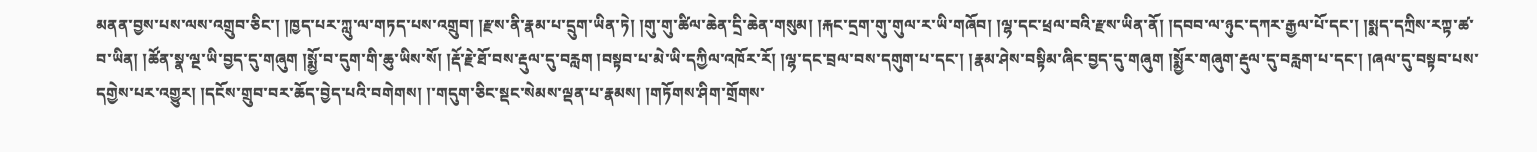མནན་བྱས་པས་ལས་འགྲུབ་ཅིང་། །ཁྱད་པར་ཀླུ་ལ་གཏད་པས་འགྲུབ། །རྫས་ནི་རྣམ་པ་དྲུག་ཡིན་ཏེ། །གུ་གུ་ཚིལ་ཆེན་དྲི་ཆེན་གསུམ། །རྐང་དྲག་གུ་གུལ་ར་ཡི་གཞོབ། །ལྷ་དང་ཕྲལ་བའི་རྫས་ཡིན་ནོ། །དབབ་ལ་ཉུང་དཀར་རྒྱལ་པོ་དང་། །སྨད་དཀྲིས་རཀྟ་ཚ་བ་ཡིན། །ཚོན་སྣ་ལྔ་ཡི་བྱད་དུ་གཞུག །སྨྱོ་བ་དུག་གི་ཆུ་ཡིས་སོ། །རྡོ་རྗེ་ཐོ་བས་རྡུལ་དུ་བརླག །བསྟབ་པ་མེ་ཡི་དཀྱིལ་འཁོར་རོ། །ལྷ་དང་བྲལ་བས་དགུག་པ་དང་། །རྣམ་ཤེས་བསྟིམ་ཞིང་བྱད་དུ་གཞུག །སྨྱོར་གཞུག་རྡུལ་དུ་བརླག་པ་དང་། །ཞལ་དུ་བསྟབ་པས་དགྱེས་པར་འགྱུར། །དངོས་གྲུབ་བར་ཆོད་བྱེད་པའི་བགེགས། །་གདུག་ཅིང་སྡང་སེམས་ལྡན་པ་རྣམས། །གཏོགས་ཤིག་གྲོགས་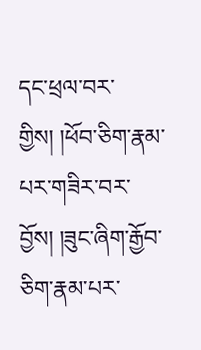དང་ཕྲལ་བར་གྱིས། །ཕོབ་ཅིག་རྣམ་པར་གཟིར་བར་བྱོས། །ཟུང་ཞིག་རྒྱོབ་ཅིག་རྣམ་པར་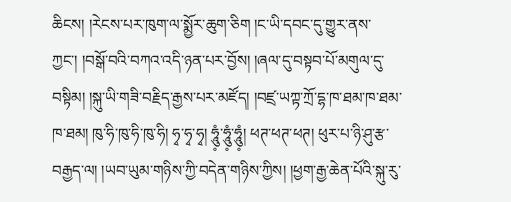ཆིངས། །རེངས་པར་ཁུག་ལ་སྨྱོར་ཆུག་ཅིག །ང་ཡི་དབང་དུ་གྱུར་ནས་ཀྱང་། །བསྒོ་བའི་བཀའ་འདི་ཉན་པར་བྱོས། །ཞལ་དུ་བསྟབ་པོ་མགུལ་དུ་བསྟིམ། །སྐུ་ཡི་གཟི་བརྗིད་རྒྱས་པར་མཛོད། །བཛྲ་ཡཀྟ་ཀྲོ་དྷ་ཁ་ཐམ་ཁ་ཐམ་ཁ་ཐམ། ཁུ་ཧི་ཁུ་ཧི་ཁུ་ཧི། ཧྭ་ཧྭ་ཧྭ། ཧཱུཾ༷་ཧཱུཾ༷་ཧཱུཾ༷། ཕཊ་ཕཊ་ཕཊ། ཕུར་པ་ཉི་ཤུ་རྩ་བརྒྱད་ལ། །ཡབ་ཡུམ་གཉིས་ཀྱི་བདེན་གཉིས་ཀྱིས། །ཕྱག་རྒྱ་ཆེན་པོའི་སྐུ་རུ་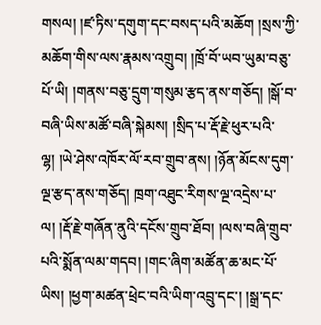གསལ། །ཛ་ཏིས་དགུག་དང་བསད་པའི་མཆོག །སྲས་ཀྱི་མཆོག་གིས་ལས་རྣམས་འགྲུབ། །ཁྲོ་བོ་ཡབ་ཡུམ་བཅུ་པོ་ཡི། །གནས་བཅུ་དྲུག་གསུམ་རྩད་ནས་གཅོད། །སྒོ་བ་བཞི་ཡིས་མཚོ་བཞི་སྐེམས། །སྲིད་པ་རྡོ་རྗེ་ཕུར་པའི་ལྷ། །ཡེ་ཤེས་འཁོར་ལོ་རབ་གྲུབ་ནས། །ཉོན་མོངས་དུག་ལྔ་རྩད་ནས་གཅོད། ཁྲག་འཐུང་རིགས་ལྔ་འདྲེས་པ་ལ། །རྡོ་རྗེ་གཞོན་ནུའི་དངོས་གྲུབ་ཐོབ། །ལས་བཞི་གྲུབ་པའི་སྨོན་ལམ་གདབ། །གང་ཞིག་མཚོན་ཆ་མང་པོ་ཡིས། །ཕྱག་མཚན་ཕྲེང་བའི་ཡིག་འབྲུ་དང་། །སྒྲ་དང་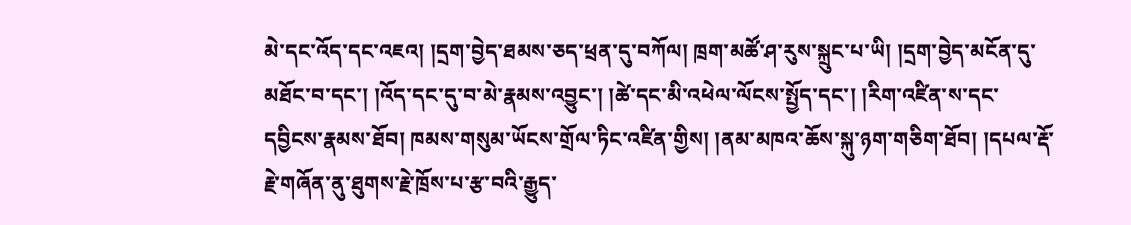མེ་དང་འོད་དང་འཇའ། །དྲག་བྱེད་ཐམས་ཅད་ཕྲན་དུ་བཀོལ། ཁྲག་མཚོ་ཤ་རུས་སྐྲུང་པ་ཡི། །དྲག་བྱེད་མངོན་དུ་མཐོང་བ་དང་། །འོད་དང་དུ་བ་མེ་རྣམས་འབྱུང་། །ཚེ་དང་མི་འཕེལ་ལོངས་སྤྱོད་དང་། །རིག་འཛིན་ས་དང་དབྱིངས་རྣམས་ཐོབ། ཁམས་གསུམ་ཡོངས་གྲོལ་ཏིང་འཛིན་གྱིས། །ནམ་མཁའ་ཆོས་སྐུ་ཉག་གཅིག་ཐོབ། །དཔལ་རྡོ་རྗེ་གཞོན་ནུ་ཐུགས་རྗེ་ཁྲོས་པ་རྩ་བའི་རྒྱུད་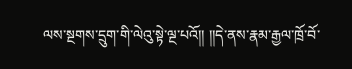ལས་སྔགས་དྲུག་གི་ལེའུ་སྟེ་ལྔ་པའོ།། །།དེ་ནས་རྣམ་རྒྱལ་ཁྲོ་བོ་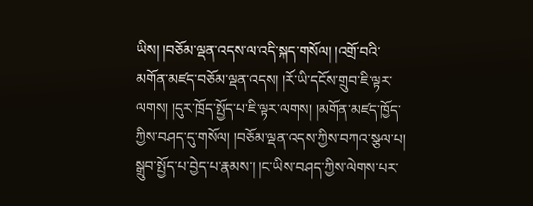ཡིས། །བཅོམ་ལྡན་འདས་ལ་འདི་སྐད་གསོལ། །འགྲོ་བའི་མགོན་མཛད་བཅོམ་ལྡན་འདས། །རོ་ཡི་དངོས་གྲུབ་ཇི་ལྟར་ལགས། །དུར་ཁྲོད་སྤྱོད་པ་ཇི་ལྟར་ལགས། །མགོན་མཛད་ཁྱོད་ཀྱིས་བཤད་དུ་གསོལ། །བཅོམ་ལྡན་འདས་ཀྱིས་བཀའ་སྩལ་པ། སྒྲུབ་སྤྱོད་པ་བྱེད་པ་རྣམས་། །ང་ཡིས་བཤད་ཀྱིས་ལེགས་པར་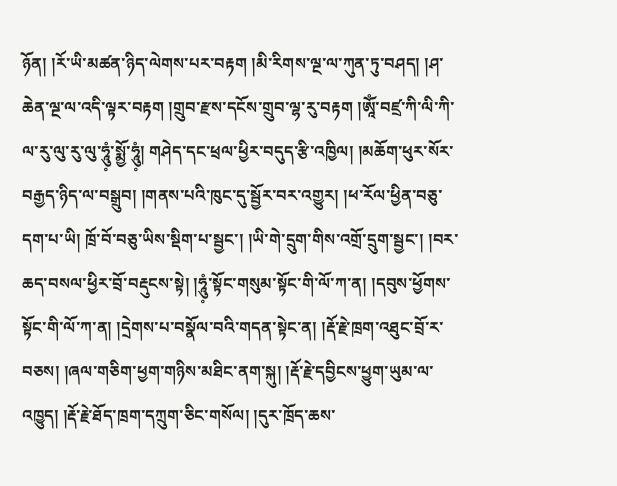ཉོན། །རོ་ཡི་མཚན་ཉིད་ལེགས་པར་བརྟག །མི་རིགས་ལྔ་ལ་ཀུན་ཏུ་བཤད། །ཤ་ཆེན་ལྔ་ལ་འདི་ལྟར་བརྟག །གྲུབ་རྫས་དངོས་གྲུབ་ལྷ་རུ་བརྟག །ཨཱོཾ་བཛྲ་ཀི་ལི་ཀི་ལ་རུ་ལུ་རུ་ལུ་ཧཱུཾ༷་སྨྱོ་ཧཱུཾ༷། གཤེད་དང་ཕྲལ་ཕྱིར་བདུད་རྩི་འཁྱིལ། །མཆོག་ཕུར་སོར་བརྒྱད་ཉིད་ལ་བསྒྲུབ། །གནས་པའི་ཁུང་དུ་སྦྱོར་བར་འགྱུར། །ཕ་རོལ་ཕྱིན་བཅུ་དག་པ་ཡི། ཁྲོ་བོ་བཅུ་ཡིས་སྡིག་པ་སྦྱང་། །ཡི་གེ་དྲུག་གིས་འགྲོ་དྲུག་སྦྱང་། །བར་ཆད་བསལ་ཕྱིར་བྲོ་བརྡུངས་སྟེ། །ཧཱུཾ༷་སྟོང་གསུམ་སྟོང་གི་ལོ་ཀ་ན། །དབུས་ཕྱོགས་སྟོང་གི་ལོ་ཀ་ན། །དྲེགས་པ་བསྣོལ་བའི་གདན་སྟེང་ན། །རྡོ་རྗེ་ཁྲག་འཐུང་བྲོ་ར་བཅས། །ཞལ་གཅིག་ཕྱག་གཉིས་མཐིང་ནག་སྐུ། །རྡོ་རྗེ་དབྱིངས་ཕྱུག་ཡུམ་ལ་འཁྱུད། །རྡོ་རྗེ་ཐོད་ཁྲག་དཀྲུག་ཅིང་གསོལ། །དུར་ཁྲོད་ཆས་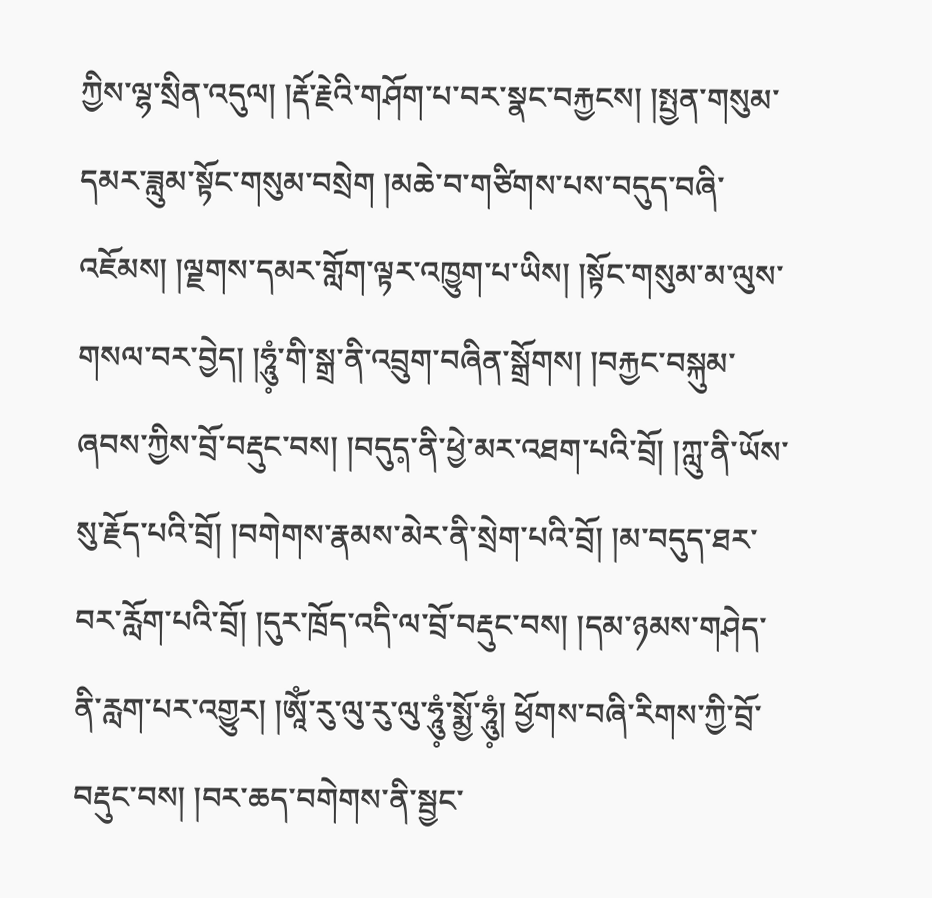ཀྱིས་ལྷ་སྲིན་འདུལ། །རྡོ་རྗེའི་གཤོག་པ་བར་སྣང་བརྐྱངས། །སྤྱན་གསུམ་དམར་ཟླུམ་སྟོང་གསུམ་བསྲེག །མཆེ་བ་གཙིགས་པས་བདུད་བཞི་འཇོམས། །ལྗགས་དམར་གློག་ལྟར་འཁྱུག་པ་ཡིས། །སྟོང་གསུམ་མ་ལུས་གསལ་བར་བྱེད། །ཧཱུཾ༷་གི་སྒྲ་ནི་འབྲུག་བཞིན་སྒྲོགས། །བརྐྱང་བསྐུམ་ཞབས་ཀྱིས་བྲོ་བརྡུང་བས། །བདུད༷་ནི་ཕྱེ་མར་འཐག་པའི་བྲོ། །ཀླུ་ནི་ཡོས་སུ་རྗོད་པའི་བྲོ། །བགེགས་རྣམས་མེར་ནི་སྲེག་པའི་བྲོ། །མ་བདུད་ཐར་བར་རློག་པའི་བྲོ། །དུར་ཁྲོད་འདི་ལ་བྲོ་བརྡུང་བས། །དམ་ཉམས་གཤེད་ནི་རླག་པར་འགྱུར། །ཨཱོཾ་རུ་ལུ་རུ་ལུ་ཧཱུཾ༷་སྨྱོ་ཧཱུཾ༷། ཕྱོགས་བཞི་རིགས་ཀྱི་བྲོ་བརྡུང་བས། །བར་ཆད་བགེགས་ནི་སྦྱང་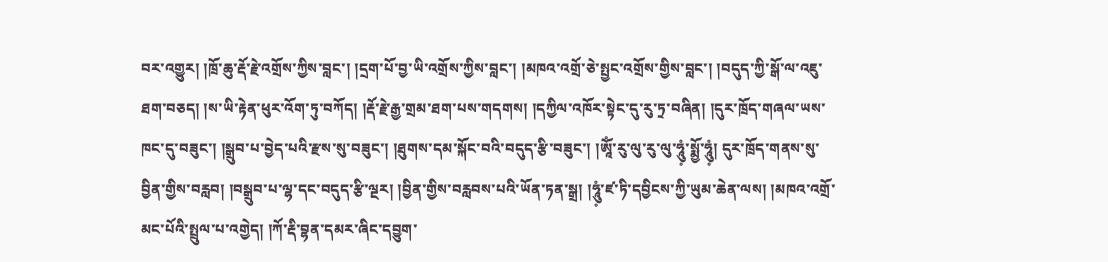བར་འགྱུར། །ཁྲོ་ཆུ་རྡོ་རྗེ་འགྲོས་ཀྱིས་བླང་། །དྲག་པོ་བྱ་ཡི་འགྲོས་ཀྱིས་བླང་། །མཁའ་འགྲོ་ཅེ་སྤྱང་འགྲོས་གྱིས་བླང་། །བདུད་ཀྱི་སྒོ་ལ་འཇུ་ཐག་བཅད། །ས་ཡི་རྟེན་ཕུར་འོག་ཏུ་བཀོད། །རྡོ་རྗེ་རྒྱ་གྲམ་ཐག་པས་གདགས། །དཀྱིལ་འཁོར་སྟེང་དུ་རུ་ཏྲ་བཞིན། །དུར་ཁྲོད་གཞལ་ཡས་ཁང་དུ་བཟུང་། །སྒྲུབ་པ་བྱེད་པའི་རྫས་སུ་བཟུང་། །ཐུགས་དམ་སྐོང་བའི་བདུད་རྩི་བཟུང་། །ཨཱོཾ་རུ་ལུ་རུ་ལུ་ཧཱུཾ༷་སྨྱོ་ཧཱུཾ༷། དུར་ཁྲོད་གནས་སུ་བྱིན་གྱིས་བརླབ། །བསྒྲུབ་པ་ལྷ་དང་བདུད་རྩི་ལྔར། །བྱིན་གྱིས་བརླབས་པའི་ཡོན་ཏན་སྒྲ། །ཧཱུཾ༷་ཛ་ཏི་དབྱིངས་ཀྱི་ཡུམ་ཆེན་ལས། །མཁའ་འགྲོ་མང་པོའི་སྤྲུལ་པ་འགྱེད། །ཀོ་རྡི་བྷན་དམར་ཞིང་དབྱུག་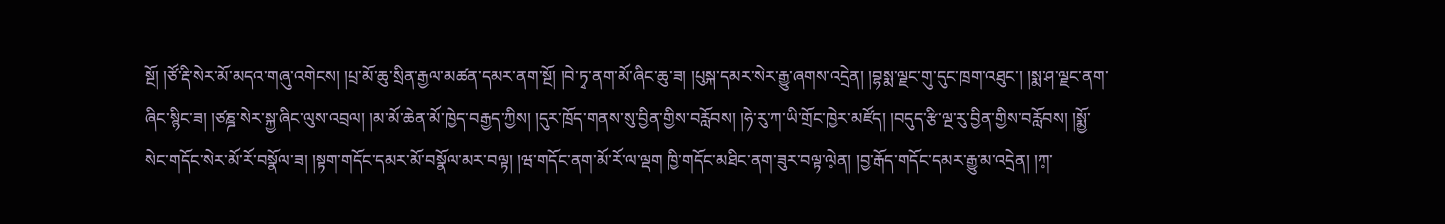སྔོ། །ཙོ་རྡི་སེར་མོ་མདའ་གཞུ་འགེངས། །པྲ་མོ་ཆུ་སྲིན་རྒྱལ་མཚན་དམར་ནག་སྔོ། །བེ་ཏྭ་ནག་མོ་ཞིང་ཆུ་ཟ། །པུསྐ་དམར་སེར་རྒྱུ་ཞགས་འདྲེན། །བྷསྨ་ལྗང་གུ་དུང་ཁྲག་འཐུང་། །སྨ་ཤ་ལྗང་ནག་ཞིང་སྙིང་ཟ། །ཙཎྜ་སེར་སྐྱ་ཞིང་ལུས་འབྲལ། །མ་མོ་ཆེན་མོ་ཁྱེད་བརྒྱད་ཀྱིས། །དུར་ཁྲོད་གནས་སུ་བྱིན་གྱིས་བརློབས། །ཧེ་རུ་ཀ་ཡི་གྲོང་ཁྱེར་མཛོད། །བདུད་རྩི་ལྔ་རུ་བྱིན་གྱིས་བརློབས། །སྨྱོ་སེང་གདོང་སེར་མོ་རོ་བསྣོལ་ཟ། །སྟག་གདོང་དམར་མོ་བསྣོལ་མར་བལྟ། །ཝ་གདོང་ནག་མོ་རོ་ལ་ལྡག ཁྱི་གདོང་མཐིང་ནག་ཟུར་བལྟ་ལེ༷ན། །བྱ་རྒོད་གདོང་དམར་རྒྱུ་མ་འདྲེན། །ཀ༷་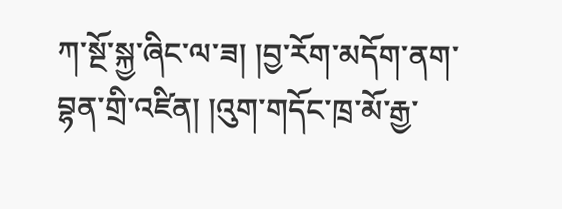ཀ་སྔོ་སྐྱ་ཞིང་ལ་ཟ། །བྱ་རོག་མདོག་ནག་བྷན་གྲི་འཛིན། །འུག་གདོང་ཁྲ་མོ་རྒྱ་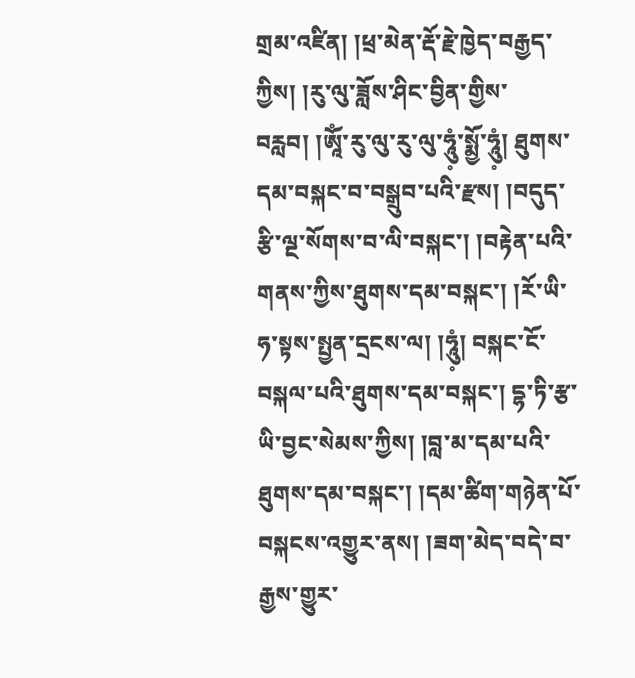གྲམ་འཛིན། །ཕྲ་མེན་རྡོ་རྗེ་ཁྱེད་བརྒྱད་ཀྱིས། །རུ་ལུ་ཟློས་ཤིང་བྱིན་གྱིས་བརླབ། །ཨཱོཾ་རུ་ལུ་རུ་ལུ་ཧཱུཾ༷་སྨྱོ་ཧཱུཾ༷། ཐུགས་དམ་བསྐང་བ་བསྒྲུབ་པའི་རྫས། །བདུད་རྩི་ལྔ་སོགས་བ་ལི་བསྐང་། །བརྟེན་པའི་གནས་ཀྱིས་ཐུགས་དམ་བསྐང་། །རོ་ཡི་ཧ་སྟས་སྤྱན་དྲངས་ལ། །ཧཱུཾ༷། བསྐང་ངོ་བསྐལ་པའི་ཐུགས་དམ་བསྐང་། དྷ་ཏི་རྩ་ཡི་བྱང་སེམས་ཀྱིས། །བླ་མ་དམ་པའི་ཐུགས་དམ་བསྐང་། །དམ་ཚིག་གཉེན་པོ་བསྐངས་འགྱུར་ནས། །ཟག་མེད་བདེ་བ་རྒྱས་གྱུར་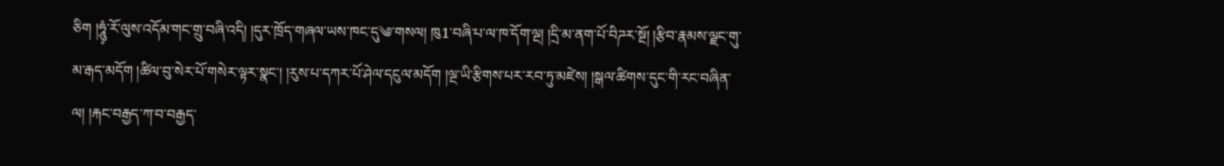ཅིག །ཧཱུཾ༷་རོ་ལུས་འདོམ་གང་གྲུ་བཞི་འདི། །དུར་ཁྲོད་གཞལ་ཡས་ཁང་དུ༄་གསལ། ཁུ1་བཞི་པ་ལ་ཁ་དོག་ལྔ། །དྲི་མ་ནག་པོ་བིཌར་སྔོ། །རྩིབ་རྣམས་ལྗང་གུ་མ་རྒད་མདོག །ཚིལ་བུ་སེར་པོ་གསེར་ལྟར་སྣང་། །རུས་པ་དཀར་པོ་ཤེལ་དངུལ་མདོག །ལྔ་ཡི་རྩིགས་པར་རབ་ཏུ་མཛེས། །སྒལ་ཚིགས་དུང་གི་རང་བཞིན་ལ། །རྐང་བརྒྱད་ཀ་བ་བརྒྱད་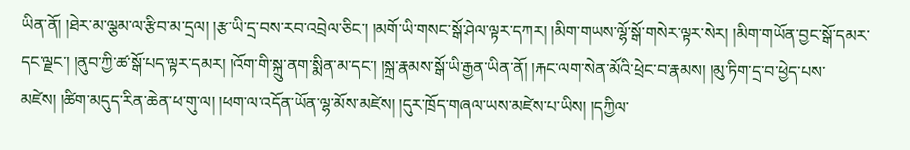ཡིན་ནོ། །ཐེར་མ་ལྕམ་ལ་རྩིབ་མ་དྲལ། །རྩ་ཡི་དྲ་བས་རབ་འབྲེལ་ཅིང་། །མགོ་ཡི་གསང་སྒོ་ཤེལ་ལྟར་དཀར། །མིག་གཡས་ལྷོ་སྒོ་གསེར་ལྟར་སེར། །མིག་གཡོན་བྱང་སྒོ་དམར་དང་ལྗང་། །ནུབ་ཀྱི་ཚ་སྒོ་པད་ལྟར་དམར། །འོག་གི་སྐྲུ་ནག་སྨིན་མ་དང་། །སྐྲ་རྣམས་སྒོ་ཡི་རྒྱན་ཡིན་ནོ། །རྐང་ལག་སེན་མོའི་ཕྲེང་བ་རྣམས། །མུ་ཏིག་དྲ་བ་ཕྱེད་པས་མཛེས། །ཚིག་མདུད་རིན་ཆེན་ཕ་གུ་ལ། །ཕག་ལ་འདོན་ཡོན་ལྷ་མོས་མཛེས། །དུར་ཁྲོད་གཞལ་ཡས་མཛེས་པ་ཡིས། །དཀྱིལ་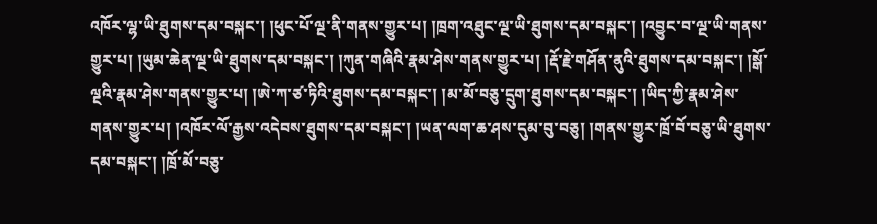འཁོར་ལྷ་ཡི་ཐུགས་དམ་བསྐང་། །ཕུང་པོ་ལྔ་ནི་གནས་གྱུར་པ། །ཁྲག་འཐུང་ལྔ་ཡི་ཐུགས་དམ་བསྐང་། །འབྱུང་བ་ལྔ་ཡི་གནས་གྱུར་པ། །ཡུམ་ཆེན་ལྔ་ཡི་ཐུགས་དམ་བསྐང་། །ཀུན་གཞིའི་རྣམ་ཤེས་གནས་གྱུར་པ། །རྡོ་རྗེ་གཤོན་ནུའི་ཐུགས་དམ་བསྐང་། །སྒོ་ལྔའི་རྣམ་ཤེས་གནས་གྱུར་པ། །ཨེ་ཀ་ཙ་ཏིའི་ཐུགས་དམ་བསྐང་། །མ་མོ་བཅུ་དྲུག་ཐུགས་དམ་བསྐང་། །ཡིད་ཀྱི་རྣམ་ཤེས་གནས་གྱུར་པ། །འཁོར་ལོ་རྒྱས་འདེབས་ཐུགས་དམ་བསྐང་། །ཡན་ལག་ཆ་ཤས་དུམ་བུ་བཅུ། །གནས་གྱུར་ཁྲོ་བོ་བཅུ་ཡི་ཐུགས་དམ་བསྐང་། །ཁྲོ་མོ་བཅུ་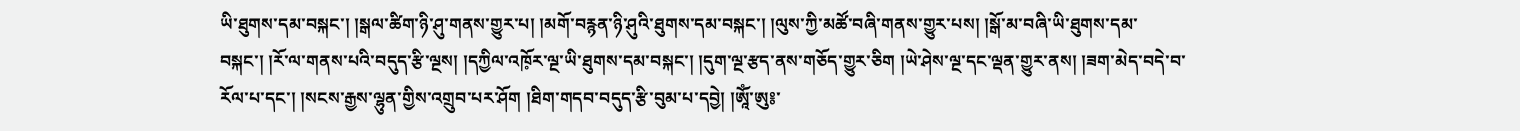ཡི་ཐུགས་དམ་བསྐང་། །སྒལ་ཚིག་ཉི་ཤུ་གནས་གྱུར་པ། །མགོ་བརྙན་ཉི་ཤུའི་ཐུགས་དམ་བསྐང་། །ལུས་ཀྱི་མཚོ་བཞི་གནས་གྱུར་པས། །སྒོ་མ་བཞི་ཡི་ཐུགས་དམ་བསྐང་། །རོ་ལ་གནས་པའི་བདུད་རྩི་ལྔས། །དཀྱིལ་འཁོ༷ར་ལྔ་ཡི་ཐུགས་དམ་བསྐང་། །དུག་ལྔ་རྩད་ནས་གཅོད་གྱུར་ཅིག །ཡེ་ཤེས་ལྔ་དང་ལྡན་གྱུར་ནས། །ཟག་མེད་བདེ་བ་རོལ་པ་དང་། །སངས་རྒྱས་ལྷུན་གྱིས་འགྲུབ་པར་ཤོག །ཐིག་གདབ་བདུད་རྩི་བུམ་པ་དབྱེ། །ཨཱོཾ་ཨུ༔་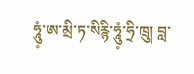ཧཱུཾ༷་ཨ་མྲི་ཏ་སིརྙི་ཧཱུཾ༷་ཧྲི་ཁྲུ། བླ་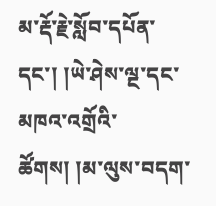མ་རྡོ་རྗེ་སློབ་དཔོན་དང་། །ཡེ་ཤེས་ལྔ་དང་མཁའ་འགྲོའི་ཚོགས། །མ་ལུས་བདག་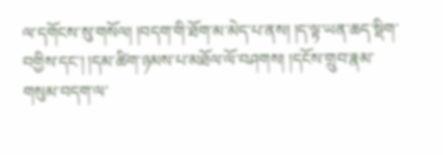ལ་དགོངས་སུ་གསོལ། །བདག་གི་ཐོག་མ་མེད་པ་ནས། །ད་ལྟ་ཡན་ཆད་སྡིག་བགྱིས་དང་། །དམ་ཚིག་ཉམས་པ་མཐོལ་ལོ་བཤགས། །དངོས་གྲུབ་རྣམ་གསུམ་བདག་ལ་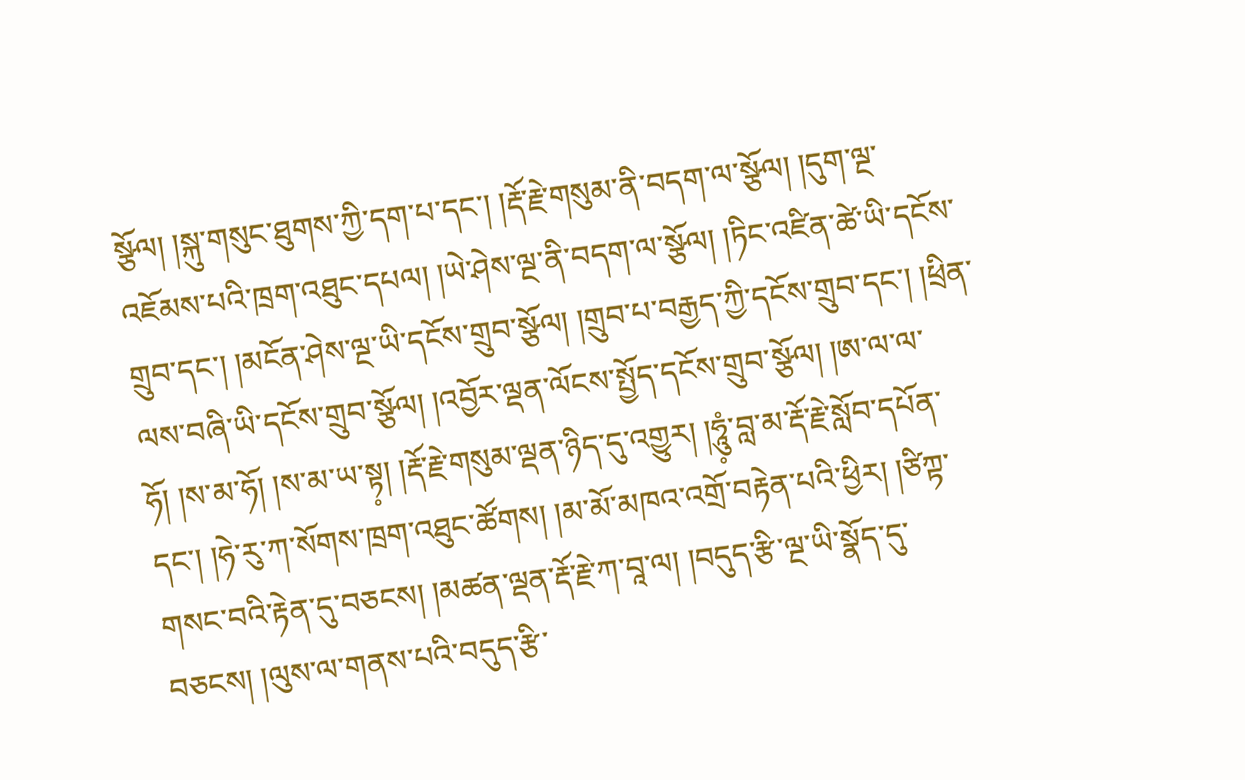སྩོལ། །སྐུ་གསུང་ཐུགས་ཀྱི་དག་པ་དང་། །རྡོ་རྗེ་གསུམ་ནི་བདག་ལ་སྩོལ། །དུག་ལྔ་འཇོམས་པའི་ཁྲག་འཐུང་དཔལ། །ཡེ་ཤེས་ལྔ་ནི་བདག་ལ་སྩོལ། །ཏིང་འཛིན་ཚེ་ཡི་དངོས་གྲུབ་དང་། །མངོན་ཤེས་ལྔ་ཡི་དངོས་གྲུབ་སྩོལ། །གྲུབ་པ་བརྒྱད་ཀྱི་དངོས་གྲུབ་དང་། །ཕྲིན་ལས་བཞི་ཡི་དངོས་གྲུབ་སྩོལ། །འབྱོར་ལྡན་ལོངས་སྤྱོད་དངོས་གྲུབ་སྩོལ། །ཨ་ལ་ལ་ཧོ། །ས་མ་ཧོ། །ས་མ་ཡ་སྟ༷། །རྡོ་རྗེ་གསུམ་ལྡན་ཉིད་དུ་འགྱུར། །ཧཱུཾ༷་བླ་མ་རྡོ་རྗེ་སློབ་དཔོན་དང་། །ཧེ་རུ་ཀ་སོགས་ཁྲག་འཐུང་ཚོགས། །མ་མོ་མཁའ་འགྲོ་བརྟེན་པའི་ཕྱིར། །ཙིཀྟ་གསང་བའི་རྟེན་དུ་བཅངས། །མཚན་ལྡན་རྡོ་རྗེ་ཀ་བཱ་ལ། །བདུད་རྩི་ལྔ་ཡི་སྣོད་དུ་བཅངས། །ལུས་ལ་གནས་པའི་བདུད་རྩི་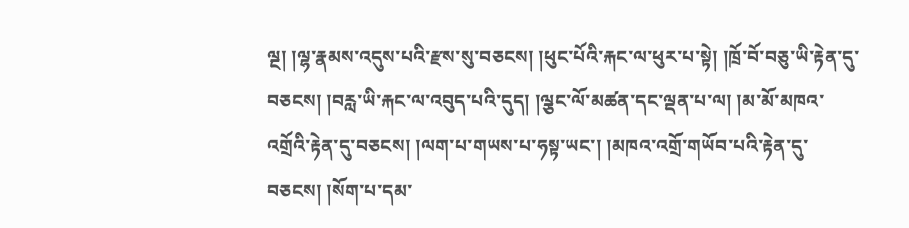ལྔ། །ལྷ་རྣམས་འདུས་པའི་རྫས་སུ་བཅངས། །ཕུང་པོའི་རྐང་ལ་ཕུར་པ་སྟེ། །ཁྲོ་བོ་བཅུ་ཡི་རྟེན་དུ་བཅངས། །བརླ་ཡི་རྐང་ལ་འབུད་པའི་དུད། །ལྕང་ལོ་མཚན་དང་ལྡན་པ་ལ། །མ་མོ་མཁའ་འགྲོའི་རྟེན་དུ་བཅངས། །ལག་པ་གཡས་པ་ཧསྟ་ཡང་། །མཁའ་འགྲོ་གཡོབ་པའི་རྟེན་དུ་བཅངས། །སོག་པ་དམ་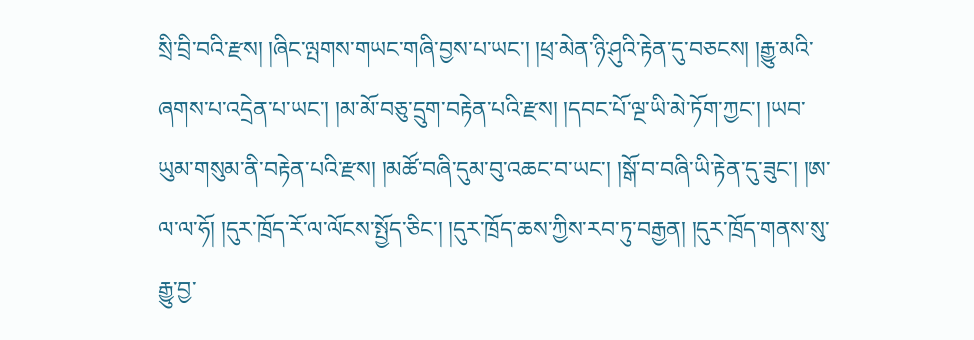སྲི་བྲི་བའི་རྫས། །ཞིང་ལྤགས་གཡང་གཞི་བྱས་པ་ཡང་། །ཕྲ་མེན་ཉི་ཤུའི་རྟེན་དུ་བཅངས། །རྒྱུ་མའི་ཞགས་པ་འདྲེན་པ་ཡང་། །མ་མོ་བཅུ་དྲུག་བརྟེན་པའི་རྫས། །དབང་པོ་ལྔ་ཡི་མེ་ཏོག་ཀྱང་། །ཡབ་ཡུམ་གསུམ་ནི་བརྟེན་པའི་རྫས། །མཚོ་བཞི་དུམ་བུ་འཆང་བ་ཡང་། །སྒོ་བ་བཞི་ཡི་རྟེན་དུ་ཟུང་། །ཨ་ལ་ལ་ཧོ། །དུར་ཁྲོད་རོ་ལ་ལོངས་སྤྱོད་ཅིང་། །དུར་ཁྲོད་ཆས་ཀྱིས་རབ་ཏུ་བརྒྱན། །དུར་ཁྲོད་གནས་སུ་རྒྱུ་བྱ་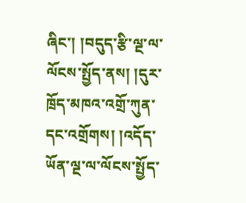ཞིང་། །བདུད་རྩི་ལྔ་ལ་ལོངས་སྤྱོད་ནས། །དུར་ཁྲོད་མཁའ་འགྲོ་ཀུན་དང་འགྲོགས། །འདོད་ཡོན་ལྔ་ལ་ལོངས་སྤྱོད་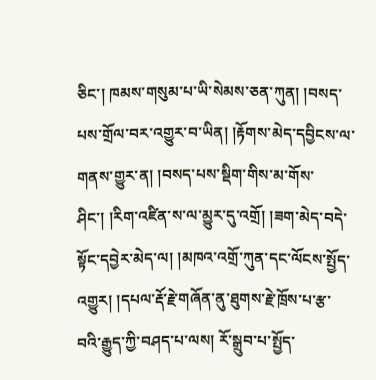ཅིང་། ཁམས་གསུམ་པ་ཡི་སེམས་ཅན་ཀུན། །བསད་པས་གྲོལ་བར་འགྱུར་བ་ཡིན། །རྟོགས་མེད་དབྱིངས་ལ་གནས་གྱུར་ན། །བསད་པས་སྡིག་གིས་མ་གོས་ཤིང་། །རིག་འཛིན་ས་ལ་མྱུར་དུ་འགྲོ། །ཟག་མེད་བདེ་སྟོང་དབྱེར་མེད་ལ། །མཁའ་འགྲོ་ཀུན་དང་ལོངས་སྤྱོད་འགྱུར། །དཔལ་རྡོ་རྗེ་གཞོན་ནུ་ཐུགས་རྗེ་ཁྲོས་པ་རྩ་བའི་རྒྱུད་ཀྱི་བཤད་པ་ལས། རོ་སྒྲུབ་པ་སྤྱོད་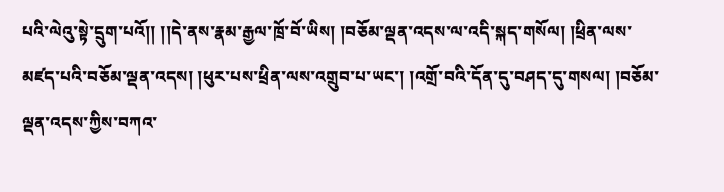པའི་ལེའུ་སྟེ་དྲུག་པའོ།། །།དེ་ནས་རྣམ་རྒྱལ་ཁྲོ་བོ་ཡིས། །བཅོམ་ལྡན་འདས་ལ་འདི་སྐད་གསོལ། །ཕྲིན་ལས་མཛད་པའི་བཅོམ་ལྡན་འདས། །ཕུར་པས་ཕྲིན་ལས་འགྲུབ་པ་ཡང་། །འགྲོ་བའི་དོན་དུ་བཤད་དུ་གསལ། །བཅོམ་ལྡན་འདས་ཀྱིས་བཀའ་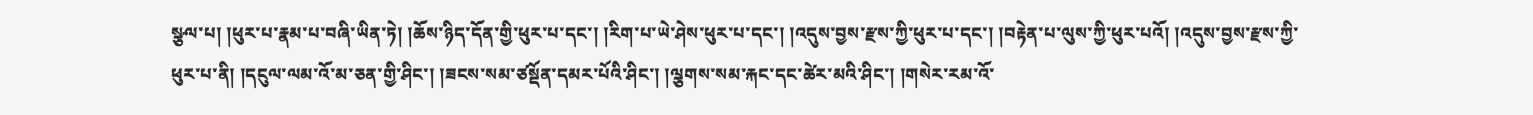སྩལ་པ། །ཕུར་པ་རྣམ་པ་བཞི་ཡིན་ཏེ། །ཆོས་ཉིད་དོན་གྱི་ཕུར་པ་དང་། །རིག་པ་ཡེ་ཤེས་ཕུར་པ་དང་། །འདུས་བྱས་རྫས་ཀྱི་ཕུར་པ་དང་། །བརྟེན་པ་ལུས་ཀྱི་ཕུར་པའོ། །འདུས་བྱས་རྫས་ཀྱི་ཕུར་པ་ནི། །དངུལ་ལམ་འོ་མ་ཅན་གྱི་ཤིང་། །ཟངས་སམ་ཙསྡོན་དམར་པོའི་ཤིང་། །ལྕགས་སམ་རྐང་དང་ཚེར་མའི་ཤིང་། །གསེར་རམ་འོ་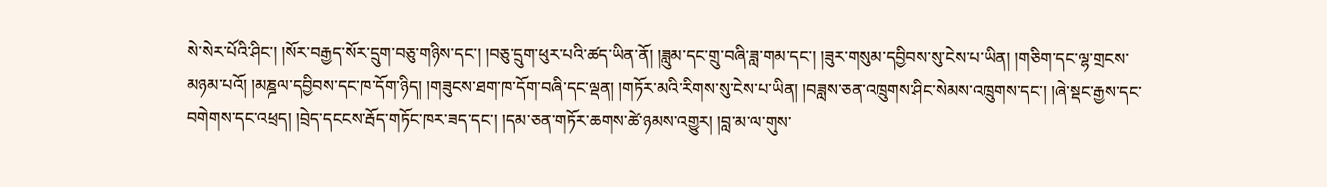སེ་སེར་པོའི་ཤིང་། །སོར་བརྒྱད་སོར་དྲུག་བཅུ་གཉིས་དང་། །བཅུ་དྲུག་ཕུར་པའི་ཚད་ཡིན་ནོ། །ཟླུམ་དང་གྲུ་བཞི་ཟླ་གམ་དང་། །ཟུར་གསུམ་དབྱིབས་སུ་ངེས་པ་ཡིན། །གཅིག་དང་ལྷ་གྲངས་མཉམ་པའོ། །མཎྜལ་དབྱིབས་དང་ཁ་དོག་ཉིད། །གཟུངས་ཐག་ཁ་དོག་བཞི་དང་ལྡན། །གཏོར་མའི་རིགས་སུ་ངེས་པ་ཡིན། །བཟླས་ཅན་འཁྲུགས་ཤིང་སེམས་འཁྲུགས་དང་། །ཞེ་སྡང་རྒྱས་དང་བགེགས་དང་འཕྲད། །བྲེད་དངངས་རྦོད་གཏོང་ཁར་ཟད་དང་། །དམ་ཅན་གཏོར་ཆགས་ཚེ་ཉམས་འགྱུར། །བླ་མ་ལ་གུས་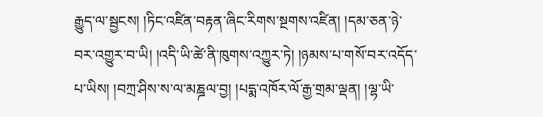རྒྱུད་ལ་སྦྱངས། །ཏིང་འཛིན་བརྟན་ཞིང་རིགས་སྔགས་འཛིན། །དམ་ཅན་ཉེ་བར་འགྱུར་བ་ཡི། །འདི་ཡི་ཚེ་ནི་ཁུགས་འཀྱུར་ཏེ། །ཉམས་པ་གསོ་བར་འདོད་པ་ཡིས། །བཀྲ་ཤིས་ས་ལ་མཎྜལ་བྱ། །པདྨ་འཁོར་ལོ་རྒྱ་གྲམ་ལྡན། །ལྷ་ཡི་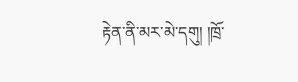རྟེན་ནི་མར་མེ་དགུ། །ཁྲོ་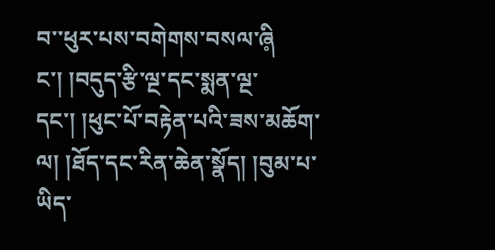བ་་ཕུར་པས་བགེགས་བསལ་ཞི༷ ང་། །བདུད་རྩི་ལྔ་དང་སྨན་ལྔ་དང་། །ཕུང་པོ་བརྟེན་པའི་ཟས་མཆོག་ལ། །ཐོད་དང་རིན་ཆེན་སྣོད། །བུམ་པ་ཡིད་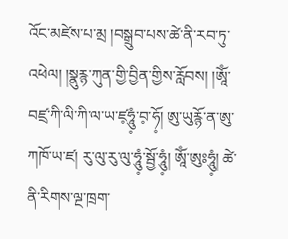འོང་མཛེས་པ་མྲ །བསྒྲུབ་པས་ཚེ་ནི་རབ་ཏུ་འཕེལ། །སྣུརྙ་ཀུན་གྱི་བྱིན་གྱིས་རློབས། །ཨཱོཾ་བཛྲ་ཀི་ལི་ཀི་ལ་ཡ་ཛ༷ཧཱུཾ༷་བ༷་ཧོ༷། ཨུ་ཡུརྙོ་ན་ཨུ་ཀཁོ་ཡ་ཛ། རུ་ལུ་རུ་ལུ་ཧཱུཾ༷་སྦྱོ་ཧཱུཾ༷། ཨཱོཾ་ཨུཿཧཱུཾ༷། ཚེ་ནི་རིགས་ལྔ་ཁྲག་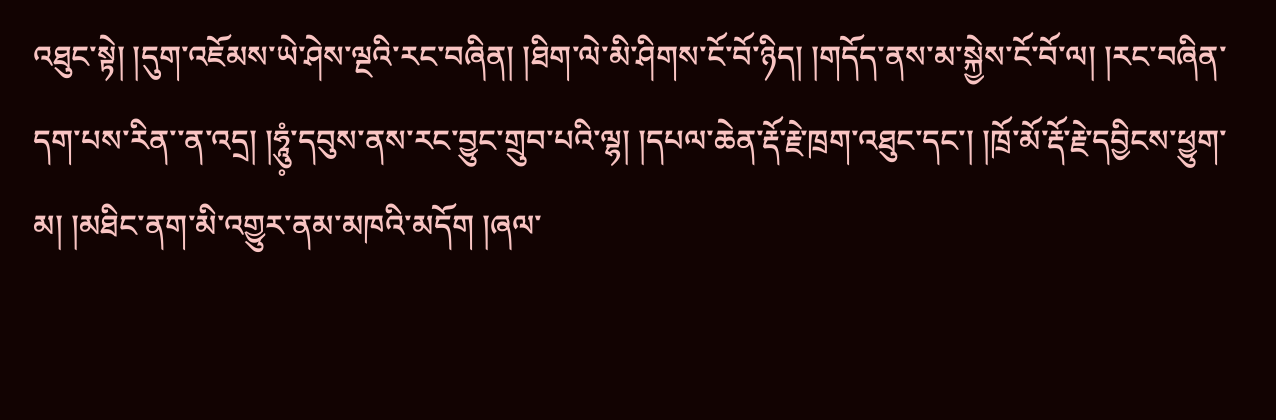འཐུང་སྟེ། །དུག་འཇོམས་ཡེ་ཤེས་ལྔའི་རང་བཞིན། །ཐིག་ལེ་མི་ཤིགས་ངོ་བོ་ཉིད། །གདོད་ནས་མ་སྐྱེས་ངོ་བོ་ལ། །རང་བཞིན་དག་པས་རིན་་ན་འདྲ། །ཧཱུཾ༷་དབུས་ནས་རང་བྱུང་གྲུབ་པའི་ལྷ། །དཔལ་ཆེན་རྡོ་རྗེ་ཁྲག་འཐུང་དང་། །ཁྲོ་མོ་རྡོ་རྗེ་དབྱིངས་ཕྱུག་མ། །མཐིང་ནག་མི་འགྱུར་ནམ་མཁའི་མདོག །ཞལ་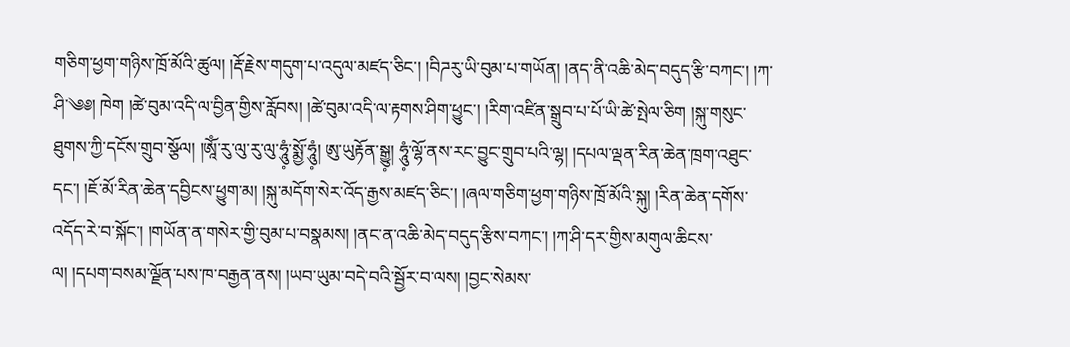གཅིག་ཕྱག་གཉིས་ཁྲོ་མོའི་ཚུལ། །རྡོ་རྗེས་གདུག་པ་འདུལ་མཛད་ཅིང་། །བིཌརུ་ཡི་བུམ་པ་གཡོན། །ནད་ནི་འཆི་མེད་བདུད་རྩི་བཀང་། །ཀ་ཤི་༄༅། ཁེག །ཚེ་བུམ་འདི་ལ་བྱིན་གྱིས་རློབས། །ཚེ་བུམ་འདི་ལ་རྟགས་ཤིག་ཕྱུང་། །རིག་འཛིན་སྒྲུབ་པ་པོ་ཡི་ཚེ་སྤེལ་ཅིག །སྐུ་གསུང་ཐུགས་ཀྱི་དངོས་གྲུབ་སྩོལ། །ཨཱོཾ་རུ་ལུ་རུ་ལུ་ཧཱུཾ༷་སྨྱོ་ཧཱུཾ༷། ཨུ་ཡུརྟོན་སྒྱུ༷། ཧཱུཾ༷་ལྷོ་ནས་རང་བྱུང་གྲུབ་པའི་ལྷ། །དཔལ་ལྡན་རིན་ཆེན་ཁྲག་འཐུང་དང་། །ཇོ་མོ་རིན་ཆེན་དབྱིངས་ཕྱུག་མ། །སྐུ་མདོག་སེར་འོད་རྒྱས་མཛད་ཅིང་། །ཞལ་གཅིག་ཕྱག་གཉིས་ཁྲོ་མོའི་སྐུ། །རིན་ཆེན་དགོས་འདོད་རེ་བ་སྐོང་། །གཡོན་ན་གསེར་གྱི་བུམ་པ་བསྣམས། །ནང་ན་འཆི་མེད་བདུད་རྩིས་བཀང་། །ཀ་ཤི་དར་གྱིས་མགུལ་ཆིངས་ལ། །དཔག་བསམ་ལྗོན་པས་ཁ་བརྒྱན་ནས། །ཡབ་ཡུམ་བདེ་བའི་སྦྱོར་བ་ལས། །བྱང་སེམས་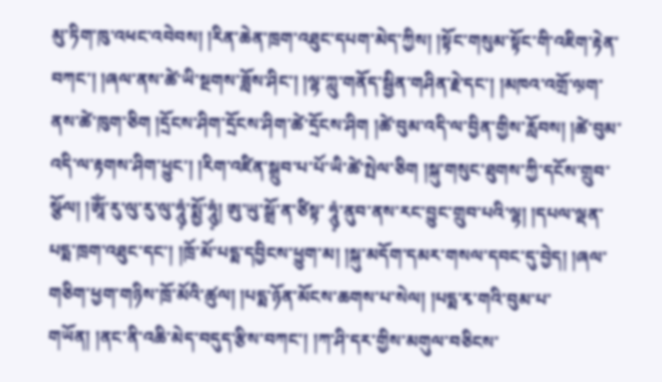མུ་ཏིག་ཁུ་འཕང་འབེབས། །རིན་ཆེན་ཁྲག་འཐུང་དཔག་མེད་ཀྱིས། །སྟོང་གསུམ་སྟོང་གི་འཇིག་རྟེན་བཀང་། །ཞལ་ནས་ཚེ་ཡི་སྔགས་ཟློས་ཤིང་། །ལྷ་ཀླུ་གནོད་སྦྱིན་གཤིན་རྗེ་དང་། །མཁའ་འགྲོ་ལ༷ག་ནས་ཚེ་ཁུག་ཅིག །དྲོངས་ཤིག་དྲོངས་ཤིག་ཚེ་དྲོངས་ཤིག །ཚེ་བུམ་འདི་ལ་བྱིན་གྱིས་རློབས། །ཚེ་བུམ་འདི་ལ་རྟགས་ཤིག་ཕྱུང་། །རིག་འཛིན་སྒྲུབ་པ་པོ་ཡི་ཚེ་སྤེལ་ཅིག །སྐུ་གསུང་ཐུགས་ཀྱི་དངོས་གྲུབ་སྩོལ། །ཨཱོཾ་རུ་ལུ་རུ་ལུ་ཧཱུཾ༷་སྨྱོ་ཧཱུཾ༷། ཨུ་ཡུ་སྒྲོ་ན་ཙིསྟ་ ཧཱུཾ༷་ནུབ་ནས་རང་བྱུང་གྲུབ་པའི་ལྷ། །དཔལ་ལྡན་པདྨ་ཁྲག་འཐུང་དང་། །ཁྲོ་མོ་པདྨ་དབྱིངས་ཕྱུག་མ། །སྐུ་མདོག་དམར་གསལ་དབང་དུ་བྱེད། །ཞལ་གཅིག་ཕྱག་གཉིས་ཁྲོ་མོའི་ཚུལ། །པདྨ་ཉོན་མོངས་ཆགས་པ་སེལ། །པདྨ་རྭ་གའི་བུམ་པ་གཡོན། །ནང་ནི་འཆི་མེད་བདུད་རྩིས་བཀང་། །ཀ་ཤི་དར་གྱིས་མགུལ་བཅིངས་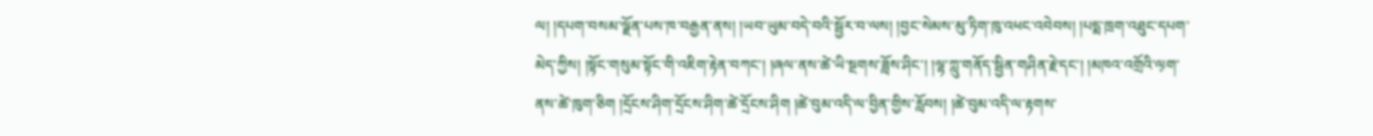ལ། །དཔག་བསམ་ལྗོན་པས་ཁ་བརྒྱན་ནས། །ཡབ་ཡུམ་བདེ་བའི་སྦྱོར་བ་ལས། །བྱང་སེམས་མུ་ཏིག་ཁུ་འཕང་འབེབས། །པདྨ་ཁྲག་འཐུང་དཔག་མེད་ཀྱིས། །སྟོང་གསུམ་སྟོང་གི་འཇིག་རྟེན་བཀང་། །ཞལ་ནས་ཚེ་ཡི་སྔགས་ཟློས་ཤིང་། །ལྷ་ཀླུ་གནོད་སྦྱིན་གཤིན་རྗེ་དང་། །མཁའ་འགྲོའི་ལ༷ག་ནས་ཚེ་ཁུག་ཅིག །དྲོངས་ཤིག་དྲོངས་ཤིག་ཚེ་དྲོངས་ཤིག །ཚེ་བུམ་འདི་ལ་བྱིན་གྱིས་རློབས། །ཚེ་བུམ་འདི་ལ་རྟགས་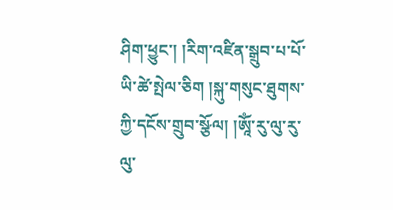ཤིག་ཕྱུང་། །རིག་འཛིན་སྒྲུབ་པ་པོ་ཡི་ཚེ་སྤེལ་ཅིག །སྐུ་གསུང་ཐུགས་ཀྱི་དངོས་གྲུབ་སྩོལ། །ཨཱོཾ་རུ་ལུ་རུ་ལུ་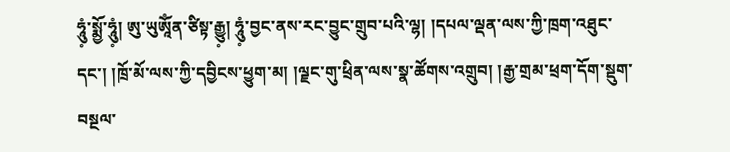ཧཱུཾ༷་སྨྱོ་ཧཱུཾ༷། ཨུ་ཡུཨཱོཾན་ཙིསྟ་རྒྱུ༷། ཧཱུཾ༷་བྱང་ནས་རང་བྱུང་གྲུབ་པའི་ལྷ། །དཔལ་ལྡན་ལས་ཀྱི་ཁྲག་འཐུང་དང་། །ཁྲོ་མོ་ལས་ཀྱི་དབྱིངས་ཕྱུག་མ། །ལྗང་གུ་ཕྲིན་ལས་སྣ་ཚོགས་འགྲུབ། །རྒྱ་གྲམ་ཕྲག་དོག་སྡུག་བསྔལ་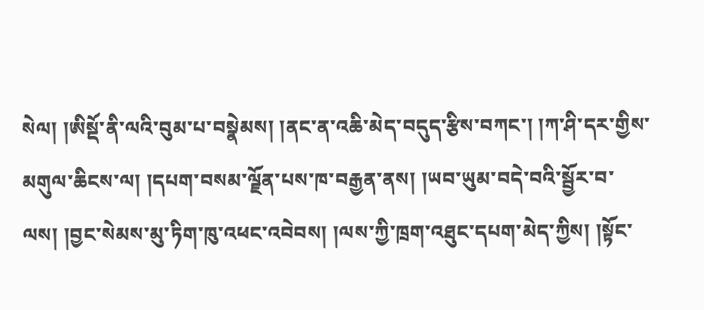སེལ། །ཨིསྡོ་ནི་ལའི་བུམ་པ་བསྣེམས། །ནང་ན་འཆི་མེད་བདུད་རྩིས་བཀང་། །ཀ་ཤི་དར་གྱིས་མགུལ་ཆིངས་ལ། །དཔག་བསམ་ལྗོན་པས་ཁ་བརྒྱན་ནས། །ཡབ་ཡུམ་བདེ་བའི་སྦྱོར་བ་ལས། །བྱང་སེམས་མུ་ཏིག་ཁུ་འཕང་འབེབས། །ལས་ཀྱི་ཁྲག་འཐུང་དཔག་མེད་ཀྱིས། །སྟོང་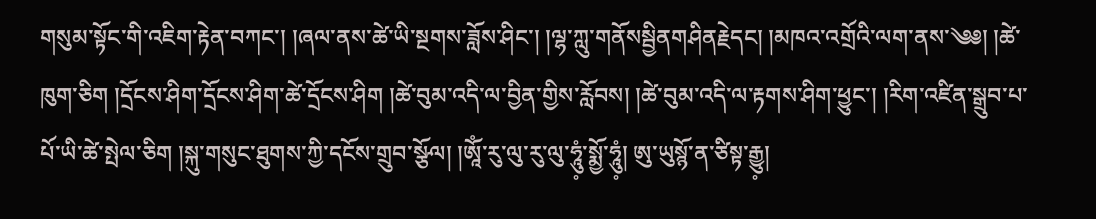གསུམ་སྟོང་གི་འཇིག་རྟེན་བཀང་། །ཞལ་ནས་ཚེ་ཡི་སྔགས་ཟློས་ཤིང་། །ལྷ་ཀླུ་གནོསསྦྱིནགཤིནརྗེདང། །མཁའ་འགྲོའི་ལག་ནས་༄༅། །ཚེ་ཁུག་ཅིག །དྲོངས་ཤིག་དྲོངས་ཤིག་ཚེ་དྲོངས་ཤིག །ཚེ་བུམ་འདི་ལ་བྱིན་གྱིས་རློབས། །ཚེ་བུམ་འདི་ལ་རྟགས་ཤིག་ཕྱུང་། །རིག་འཛིན་སྒྲུབ་པ་པོ་ཡི་ཚེ་སྤེལ་ཅིག །སྐུ་གསུང་ཐུགས་ཀྱི་དངོས་གྲུབ་སྩོལ། །ཨཱོཾ་རུ་ལུ་རུ་ལུ་ཧཱུཾ༷་སྨྱོ་ཧཱུཾ༷། ཨུ་ཡུསྙོ་ན་ཙིསྟ་རྒྱུ༷།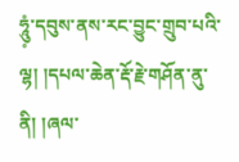ཧཱུཾ༷་དབུས་ནས་རང་བྱུང་གྲུབ་པའི་ལྷ། །དཔལ་ཆེན་རྡོ་རྗེ་གཤོན་ནུ་ནི། །ཞལ་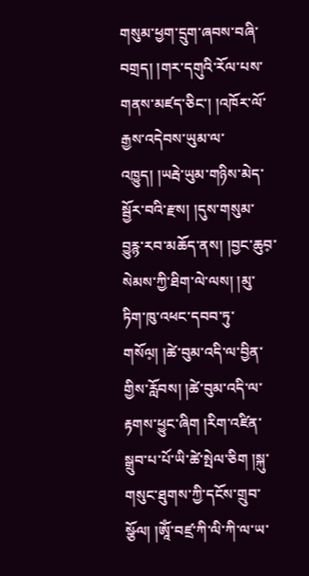གསུམ་ཕྱག་དྲུག་ཞབས་བཞི་བགྲད། །གར་དགུའི་རོལ་པས་གནས་མཛད་ཅིང་། །འཁོར་ལོ་རྒྱས་འདེབས་ཡུམ་ལ་འཁྱུད། །ཡརྦེ་ཡུམ་གཉིས་མེད་སྦྱོར་བའི་རྫས། །དུས་གསུམ་བྱུརྙ་རབ་མཆོད་ནས། །བྱང་ཆུབ༷་སེམས་ཀྱི་ཐིག་ལེ་ལས། །མུ་ཏིག་ཁུ་འཕང་དབབ་ཏུ་གསོལ༷། །ཚེ་བུམ་འདི་ལ་བྱིན་གྱིས་རློབས། །ཚེ་བུམ་འདི་ལ་རྟགས་ཕྱུང་ཞིག །རིག་འཛིན་སྒྲུབ་པ་པོ་ཡི་ཚེ་སྤེལ་ཅིག །སྐུ་གསུང་ཐུགས་ཀྱི་དངོས་གྲུབ་སྩོལ། །ཨཱོཾ་བཛྲ་ཀི་ལི་ཀི་ལ་ཡ་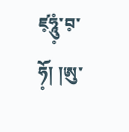ཛ༷ཧཱུཾ༷་བ༷་ཧོ༷། །ཨུ་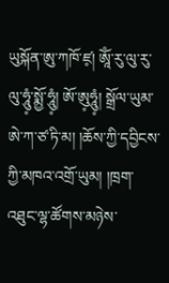ཡུསྐོན་ཨུ་ཀཁོ་ཛ༷། ཨཱོཾ་རུ་ལུ་རུ་ལུ་ཧཱུཾ༷་སྨྱོ་ཧཱུཾ༷། ཨོ་ཨུ༷ཧཱུཾ༷། སྒྲོལ་ཡུམ་ཨེ་ཀ་ཙ་ཏི་མ། །ཆོས་ཀྱི་དབྱིངས་ཀྱི་མཁའ་འགྲོ་ཡུམ། །ཁྲག་འཐུང་ལྷ་ཚོགས་མཉེས་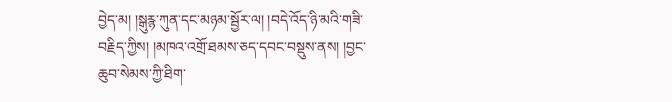བྱེད་མ། །སྒུརྙ་ཀུན་དང་མཉམ་སྦྱོར་ལ། །བདེ་འོད་ཉི་མའི་གཟི་བརྗིད་ཀྱིས། །མཁའ་འགྲོ་ཐམས་ཅད་དབང་བསྡུས་ནས། །བྱང་ཆུབ་སེམས་ཀྱི་ཐིག་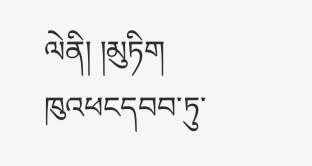ལེནི། །མུཏིག ཁུའཕངདབབ་ཏུ་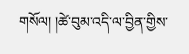གསོལ། །ཚེ་བུམ་འདི་ལ་བྱིན་གྱིས་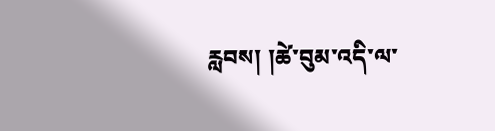རླབས། །ཚེ་བུམ་འདི་ལ་